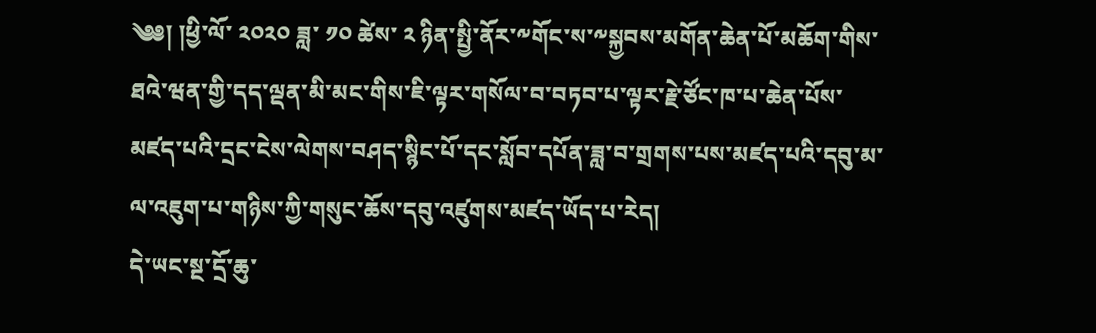༄༅། །ཕྱི་ལོ་ ༢༠༢༠ ཟླ་ ༡༠ ཚེས་ ༢ ཉིན་སྤྱི་ནོར་༸གོང་ས་༸སྐྱབས་མགོན་ཆེན་པོ་མཆོག་གིས་ཐའེ་ཝན་གྱི་དད་ལྡན་མི་མང་གིས་ཇི་ལྟར་གསོལ་བ་བཏབ་པ་ལྟར་རྗེ་ཙོང་ཁ་པ་ཆེན་པོས་མཛད་པའི་དྲང་ངེས་ལེགས་བཤད་སྙིང་པོ་དང་སློབ་དཔོན་ཟླ་བ་གྲགས་པས་མཛད་པའི་དབུ་མ་ལ་འཇུག་པ་གཉིས་ཀྱི་གསུང་ཆོས་དབུ་འཛུགས་མཛད་ཡོད་པ་རེད།
དེ་ཡང་སྔ་དྲོ་ཆུ་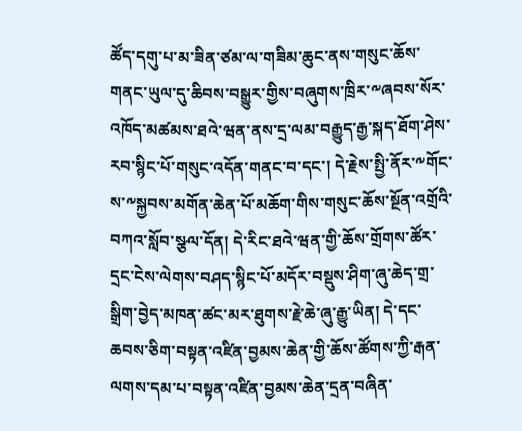ཚོད་དགུ་པ་མ་ཟིན་ཙམ་ལ་གཟིམ་ཆུང་ནས་གསུང་ཆོས་གནང་ཡུལ་དུ་ཆིབས་བསྒྱུར་གྱིས་བཞུགས་ཁྲིར་༸ཞབས་སོར་འཁོད་མཚམས་ཐའེ་ཝན་ནས་དྲ་ལམ་བརྒྱུད་རྒྱ་སྐད་ཐོག་ཤེས་རབ་སྙིང་པོ་གསུང་འདོན་གནང་བ་དང་། དེ་རྗེས་སྤྱི་ནོར་༸གོང་ས་༸སྐྱབས་མགོན་ཆེན་པོ་མཆོག་གིས་གསུང་ཆོས་སྔོན་འགྲོའི་བཀའ་སློབ་སྩལ་དོན། དེ་རིང་ཐའེ་ཝན་གྱི་ཆོས་གྲོགས་ཚོར་དྲང་ངེས་ལེགས་བཤད་སྙིང་པོ་མདོར་བསྡུས་ཤིག་ཞུ་ཆེད་གྲ་སྒྲིག་བྱེད་མཁན་ཚང་མར་ཐུགས་རྗེ་ཆེ་ཞུ་རྒྱུ་ཡིན། དེ་དང་ཆབས་ཅིག་བསྟན་འཛིན་བྱམས་ཆེན་གྱི་ཆོས་ཚོགས་ཀྱི་རྒན་ལགས་དམ་པ་བསྟན་འཛིན་བྱམས་ཆེན་དྲན་བཞིན་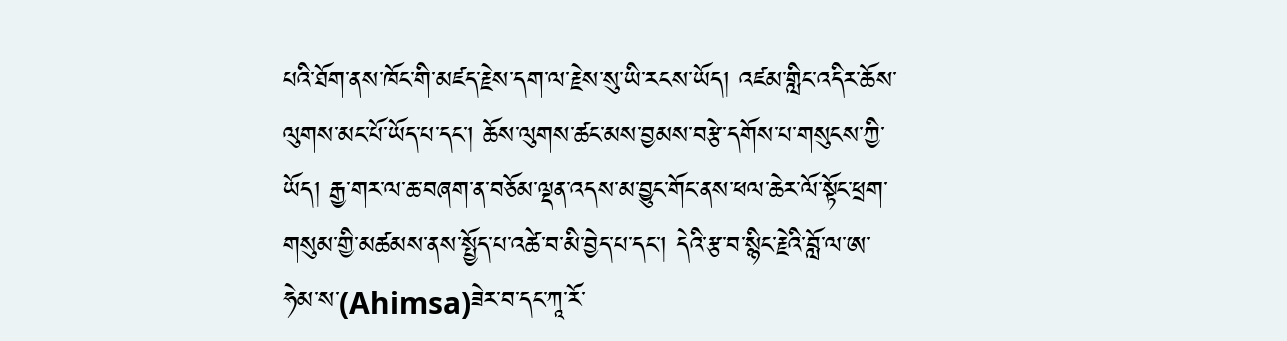པའི་ཐོག་ནས་ཁོང་གི་མཛད་རྗེས་དག་ལ་རྗེས་སུ་ཡི་རངས་ཡོད། འཛམ་གླིང་འདིར་ཆོས་ལུགས་མང་པོ་ཡོད་པ་དང་། ཆོས་ལུགས་ཚང་མས་བྱམས་བརྩེ་དགོས་པ་གསུངས་ཀྱི་ཡོད། རྒྱ་གར་ལ་ཆ་བཞག་ན་བཅོམ་ལྡན་འདས་མ་བྱུང་གོང་ནས་ཕལ་ཆེར་ལོ་སྟོང་ཕྲག་གསུམ་གྱི་མཚམས་ནས་སྤྱོད་པ་འཚེ་བ་མི་བྱེད་པ་དང་། དེའི་རྩ་བ་སྙིང་རྗེའི་བློ་ལ་ཨ་ཧེམ་ས་(Ahimsa)ཟེར་བ་དང་ཀཱ་རོ་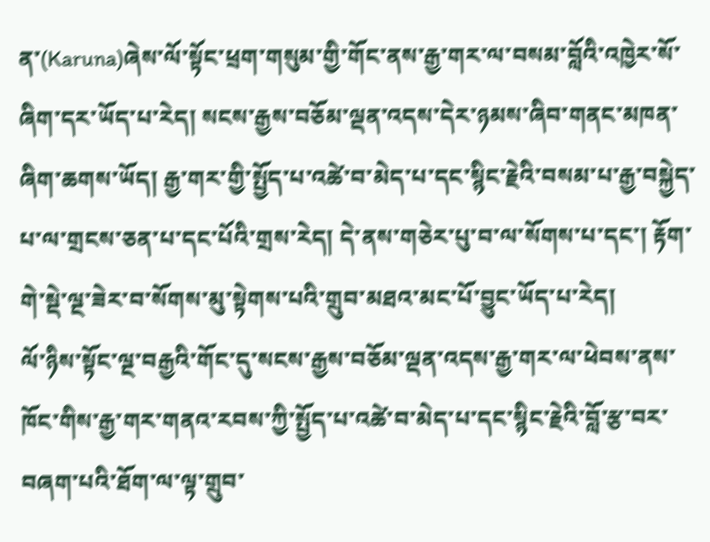ན་(Karuna)ཞེས་ལོ་སྟོང་ཕྲག་གསུམ་གྱི་གོང་ནས་རྒྱ་གར་ལ་བསམ་བློའི་འཁྱེར་སོ་ཞིག་དར་ཡོད་པ་རེད། སངས་རྒྱས་བཅོམ་ལྡན་འདས་དེར་ཉམས་ཞིབ་གནང་མཁན་ཞིག་ཆགས་ཡོད། རྒྱ་གར་གྱི་སྤྱོད་པ་འཚེ་བ་མེད་པ་དང་སྙིང་རྗེའི་བསམ་པ་རྒྱ་བསྐྱེད་པ་ལ་གྲངས་ཅན་པ་དང་པོའི་གྲས་རེད། དེ་ནས་གཅེར་པུ་བ་ལ་སོགས་པ་དང་། རྟོག་གེ་སྡེ་ལྔ་ཟེར་བ་སོགས་མུ་སྟེགས་པའི་གྲུབ་མཐའ་མང་པོ་བྱུང་ཡོད་པ་རེད།
ལོ་ཉིས་སྟོང་ལྔ་བརྒྱའི་གོང་དུ་སངས་རྒྱས་བཅོམ་ལྡན་འདས་རྒྱ་གར་ལ་ཕེབས་ནས་ཁོང་གིས་རྒྱ་གར་གནའ་རབས་ཀྱི་སྤྱོད་པ་འཚེ་བ་མེད་པ་དང་སྙིང་རྗེའི་བློ་རྩ་བར་བཞག་པའི་ཐོག་ལ་ལྟ་གྲུབ་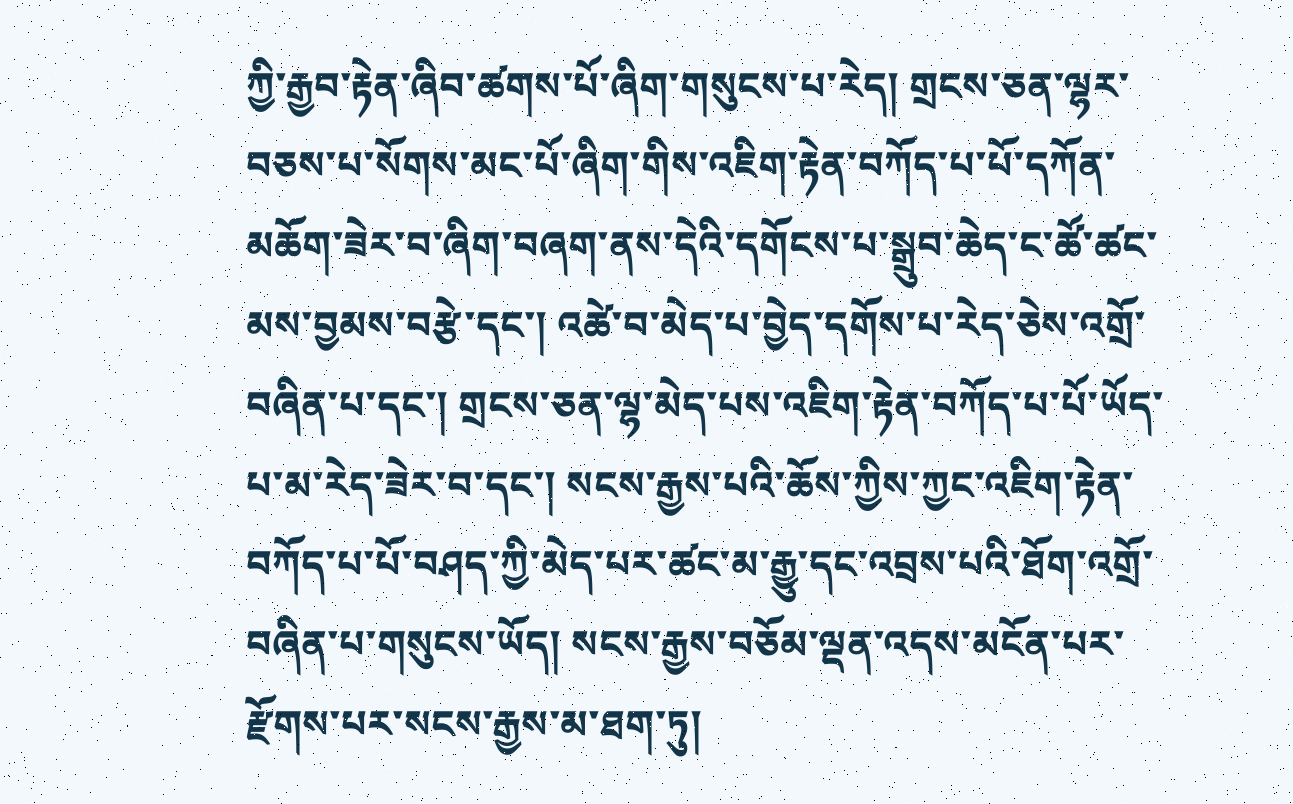ཀྱི་རྒྱབ་རྟེན་ཞིབ་ཚགས་པོ་ཞིག་གསུངས་པ་རེད། གྲངས་ཅན་ལྷར་བཅས་པ་སོགས་མང་པོ་ཞིག་གིས་འཇིག་རྟེན་བཀོད་པ་པོ་དཀོན་མཆོག་ཟེར་བ་ཞིག་བཞག་ནས་དེའི་དགོངས་པ་སྒྲུབ་ཆེད་ང་ཚོ་ཚང་མས་བྱམས་བརྩེ་དང་། འཚེ་བ་མེད་པ་བྱེད་དགོས་པ་རེད་ཅེས་འགྲོ་བཞིན་པ་དང་། གྲངས་ཅན་ལྷ་མེད་པས་འཇིག་རྟེན་བཀོད་པ་པོ་ཡོད་པ་མ་རེད་ཟེར་བ་དང་། སངས་རྒྱས་པའི་ཆོས་ཀྱིས་ཀྱང་འཇིག་རྟེན་བཀོད་པ་པོ་བཤད་ཀྱི་མེད་པར་ཚང་མ་རྒྱུ་དང་འབྲས་པའི་ཐོག་འགྲོ་བཞིན་པ་གསུངས་ཡོད། སངས་རྒྱས་བཅོམ་ལྡན་འདས་མངོན་པར་རྫོགས་པར་སངས་རྒྱས་མ་ཐག་ཏུ།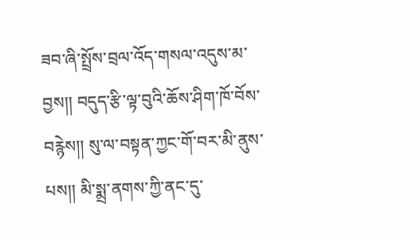ཟབ་ཞི་སྤྲོས་བྲལ་འོད་གསལ་འདུས་མ་བྱས།། བདུད་རྩི་ལྟ་བུའི་ཆོས་ཤིག་ཁོ་བོས་བརྙེས།། སུ་ལ་བསྟན་ཀྱང་གོ་བར་མི་ནུས་པས།། མི་སྨྲ་ནགས་ཀྱི་ནང་དུ་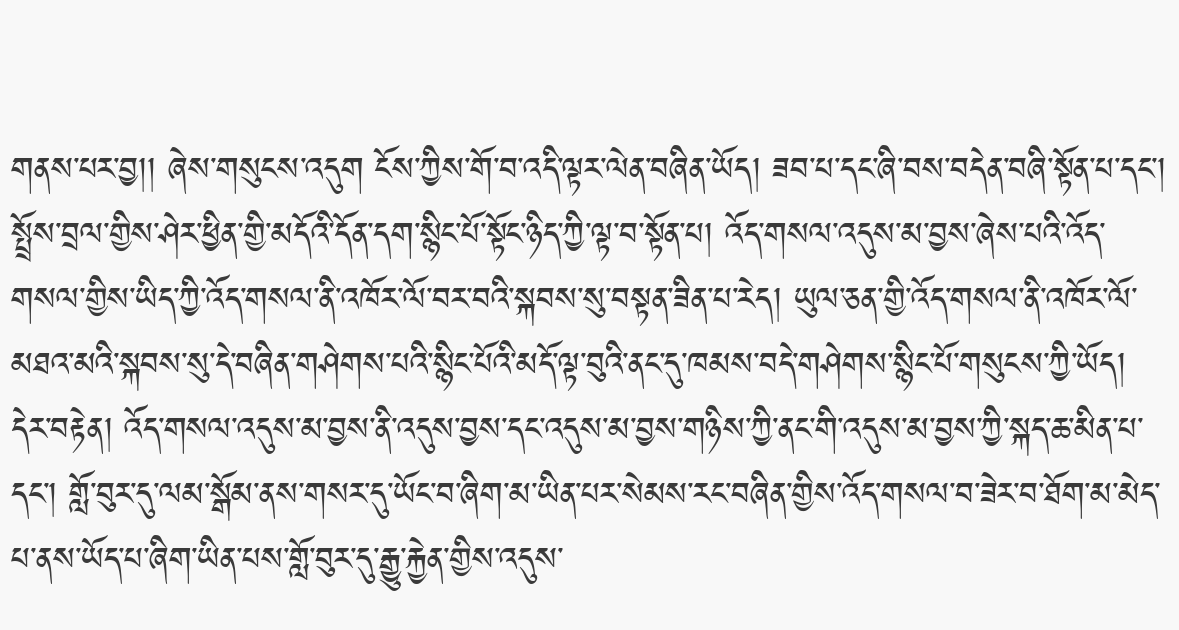གནས་པར་བྱ།། ཞེས་གསུངས་འདུག ངོས་ཀྱིས་གོ་བ་འདི་ལྟར་ལེན་བཞིན་ཡོད། ཟབ་པ་དང་ཞི་བས་བདེན་བཞི་སྟོན་པ་དང་། སྤྲོས་བྲལ་གྱིས་ཤེར་ཕྱིན་གྱི་མདོའི་དོན་དག་སྙིང་པོ་སྟོང་ཉིད་ཀྱི་ལྟ་བ་སྟོན་པ། འོད་གསལ་འདུས་མ་བྱས་ཞེས་པའི་འོད་གསལ་གྱིས་ཡིད་ཀྱི་འོད་གསལ་ནི་འཁོར་ལོ་བར་བའི་སྐབས་སུ་བསྟན་ཟིན་པ་རེད། ཡུལ་ཅན་གྱི་འོད་གསལ་ནི་འཁོར་ལོ་མཐའ་མའི་སྐབས་སུ་དེ་བཞིན་གཤེགས་པའི་སྙིང་པོའི་མདོ་ལྟ་བུའི་ནང་དུ་ཁམས་བདེ་གཤེགས་སྙིང་པོ་གསུངས་ཀྱི་ཡོད། དེར་བརྟེན། འོད་གསལ་འདུས་མ་བྱས་ནི་འདུས་བྱས་དང་འདུས་མ་བྱས་གཉིས་ཀྱི་ནང་གི་འདུས་མ་བྱས་ཀྱི་སྐད་ཆ་མིན་པ་དང་། གློ་བུར་དུ་ལམ་སྒོམ་ནས་གསར་དུ་ཡོང་བ་ཞིག་མ་ཡིན་པར་སེམས་རང་བཞིན་གྱིས་འོད་གསལ་བ་ཟེར་བ་ཐོག་མ་མེད་པ་ནས་ཡོད་པ་ཞིག་ཡིན་པས་གློ་བུར་དུ་རྒྱུ་རྐྱེན་གྱིས་འདུས་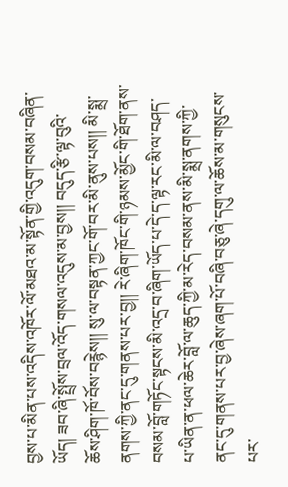བྱས་པ་མིན་པས་འདིས་འཁོར་ལོ་མཐའ་མ་སྟོན་གྱི་འདུག་བསམ་བཞིན་ཡོད། ཟབ་ཞི་སྤྲོས་བྲལ་འོད་གསལ་འདུས་མ་བྱས།། བདུད་རྩི་ལྟ་བུའི་ཆོས་ཤིག་ཁོ་བོས་བརྙེས།། སུ་ལ་བསྟན་ཀྱང་གོ་བར་མི་ནུས་པས།། མི་སྨྲ་ནགས་ཀྱི་ནང་དུ་གནས་པར་བྱ།། རེ་ཞིག་ཁོང་གི་ཉམས་མྱོང་གི་ཐོག་ནས་བསམ་བློ་གཏོང་སྟངས་མི་འདྲ་བ་ཞིག་ཡོད་པ་དེ་ད་ལྟ་རང་མི་ལ་བཤད་པ་ཡིན་ན་ཕལ་ཆེར་བློ་ལ་ཆུད་ཀྱི་མ་རེད་བསམ་ནས་མི་སྨྲ་ནགས་ཀྱི་ནང་དུ་གནས་པར་བྱ་ཞེས་ཞག་པོ་བཞི་བཅུ་ཞེ་དགུ་ལ་ཆོས་མ་གསུངས་པར་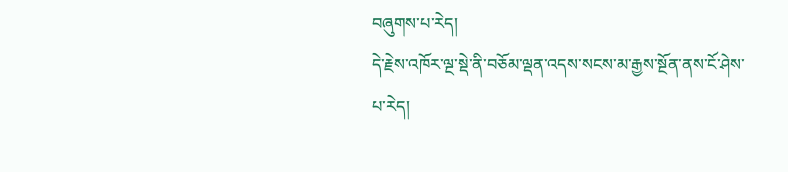བཞུགས་པ་རེད།
དེ་རྗེས་འཁོར་ལྔ་སྡེ་ནི་བཅོམ་ལྡན་འདས་སངས་མ་རྒྱས་སྔོན་ནས་ངོ་ཤེས་པ་རེད།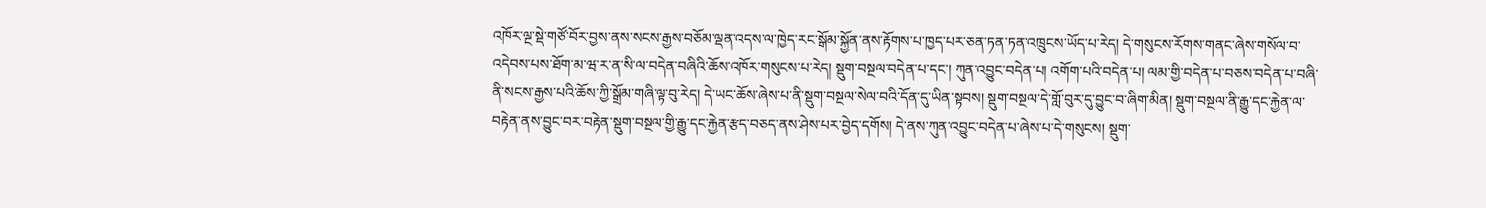འཁོར་ལྔ་སྡེ་གཙོ་བོར་བྱས་ནས་སངས་རྒྱས་བཅོམ་ལྡན་འདས་ལ་ཁྱེད་རང་སྒོམ་སྐྱོན་ནས་རྟོགས་པ་ཁྱད་པར་ཅན་ཏན་ཏན་འཁྲུངས་ཡོད་པ་རེད། དེ་གསུངས་རོགས་གནང་ཞེས་གསོལ་བ་འདེབས་པས་ཐོག་མ་ཝ་ར་ན་སི་ལ་བདེན་བཞིའི་ཆོས་འཁོར་གསུངས་པ་རེད། སྡུག་བསྔལ་བདེན་པ་དང་། ཀུན་འབྱུང་བདེན་པ། འགོག་པའི་བདེན་པ། ལམ་གྱི་བདེན་པ་བཅས་བདེན་པ་བཞི་ནི་སངས་རྒྱས་པའི་ཆོས་ཀྱི་སྒྲོམ་གཞི་ལྟ་བུ་རེད། དེ་ཡང་ཆོས་ཞེས་པ་ནི་སྡུག་བསྔལ་སེལ་བའི་དོན་དུ་ཡིན་སྟབས། སྡུག་བསྔལ་དེ་གློ་བུར་དུ་བྱུང་བ་ཞིག་མིན། སྡུག་བསྔལ་ནི་རྒྱུ་དང་རྐྱེན་ལ་བརྟེན་ནས་བྱུང་བར་བརྟེན་སྡུག་བསྔལ་གྱི་རྒྱུ་དང་རྐྱེན་རྩད་བཅད་ནས་ཤེས་པར་བྱེད་དགོས། དེ་ནས་ཀུན་འབྱུང་བདེན་པ་ཞེས་པ་དེ་གསུངས། སྡུག་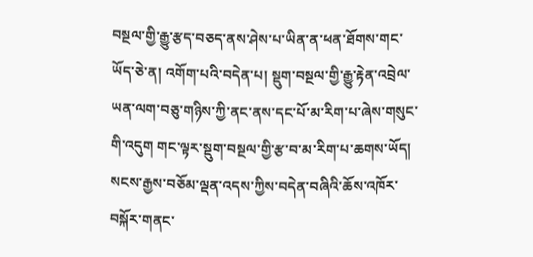བསྔལ་གྱི་རྒྱུ་རྩད་བཅད་ནས་ཤེས་པ་ཡིན་ན་ཕན་ཐོགས་གང་ཡོད་ཅེ་ན། འགོག་པའི་བདེན་པ། སྡུག་བསྔལ་གྱི་རྒྱུ་རྟེན་འབྲེལ་ཡན་ལག་བཅུ་གཉིས་ཀྱི་ནང་ནས་དང་པོ་མ་རིག་པ་ཞེས་གསུང་གི་འདུག གང་ལྟར་སྡུག་བསྔལ་གྱི་རྩ་བ་མ་རིག་པ་ཆགས་ཡོད། སངས་རྒྱས་བཅོམ་ལྡན་འདས་ཀྱིས་བདེན་བཞིའི་ཆོས་འཁོར་བསྐོར་གནང་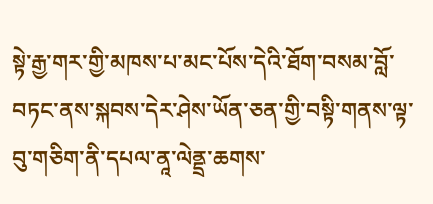སྟེ་རྒྱ་གར་གྱི་མཁས་པ་མང་པོས་དེའི་ཐོག་བསམ་བློ་བཏང་ནས་སྐབས་དེར་ཤེས་ཡོན་ཅན་གྱི་བསྟི་གནས་ལྟ་བུ་གཅིག་ནི་དཔལ་ནཱ་ལེནྡྲ་ཆགས་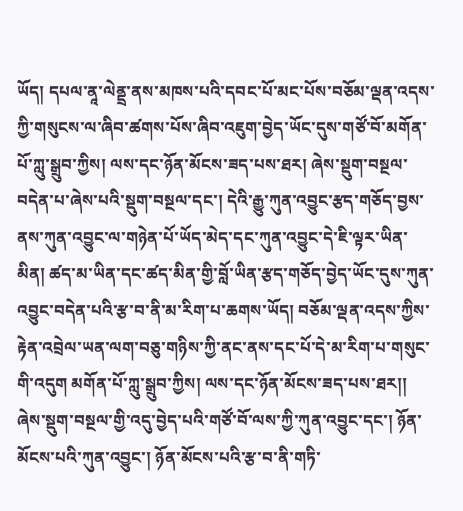ཡོད། དཔལ་ནཱ་ལེནྡྲ་ནས་མཁས་པའི་དབང་པོ་མང་པོས་བཅོམ་ལྡན་འདས་ཀྱི་གསུངས་ལ་ཞིབ་ཚགས་པོས་ཞིབ་འཇུག་བྱེད་ཡོང་དུས་གཙོ་བོ་མགོན་པོ་ཀླུ་སྒྲུབ་ཀྱིས། ལས་དང་ཉོན་མོངས་ཟད་པས་ཐར། ཞེས་སྡུག་བསྔལ་བདེན་པ་ཞེས་པའི་སྡུག་བསྔལ་དང་། དེའི་རྒྱུ་ཀུན་འབྱུང་རྩད་གཅོད་བྱས་ནས་ཀུན་འབྱུང་ལ་གཉེན་པོ་ཡོད་མེད་དང་ཀུན་འབྱུང་དེ་ཇི་ལྟར་ཡིན་མིན། ཚད་མ་ཡིན་དང་ཚད་མིན་གྱི་བློ་ཡིན་རྩད་གཅོད་བྱེད་ཡོང་དུས་ཀུན་འབྱུང་བདེན་པའི་རྩ་བ་ནི་མ་རིག་པ་ཆགས་ཡོད། བཅོམ་ལྡན་འདས་ཀྱིས་རྟེན་འབྲེལ་ཡན་ལག་བཅུ་གཉིས་ཀྱི་ནང་ནས་དང་པོ་དེ་མ་རིག་པ་གསུང་གི་འདུག མགོན་པོ་ཀླུ་སྒྲུབ་ཀྱིས། ལས་དང་ཉོན་མོངས་ཟད་པས་ཐར།། ཞེས་སྡུག་བསྔལ་གྱི་འདུ་བྱེད་པའི་གཙོ་བོ་ལས་ཀྱི་ཀུན་འབྱུང་དང་། ཉོན་མོངས་པའི་ཀུན་འབྱུང་། ཉོན་མོངས་པའི་རྩ་བ་ནི་གཏི་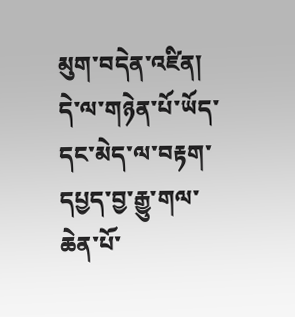མུག་བདེན་འཛིན། དེ་ལ་གཉེན་པོ་ཡོད་དང་མེད་ལ་བརྟག་དཔྱད་བྱ་རྒྱུ་གལ་ཆེན་པོ་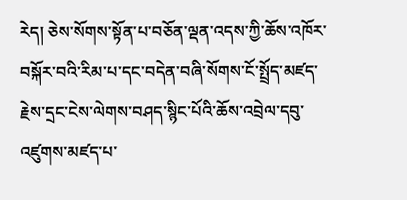རེད། ཅེས་སོགས་སྟོན་པ་བཅོན་ལྡན་འདས་ཀྱི་ཆོས་འཁོར་བསྐོར་བའི་རིམ་པ་དང་བདེན་བཞི་སོགས་ངོ་སྤྲོད་མཛད་རྗེས་དྲང་ངེས་ལེགས་བཤད་སྙིང་པོའི་ཆོས་འབྲེལ་དབུ་འཛུགས་མཛད་པ་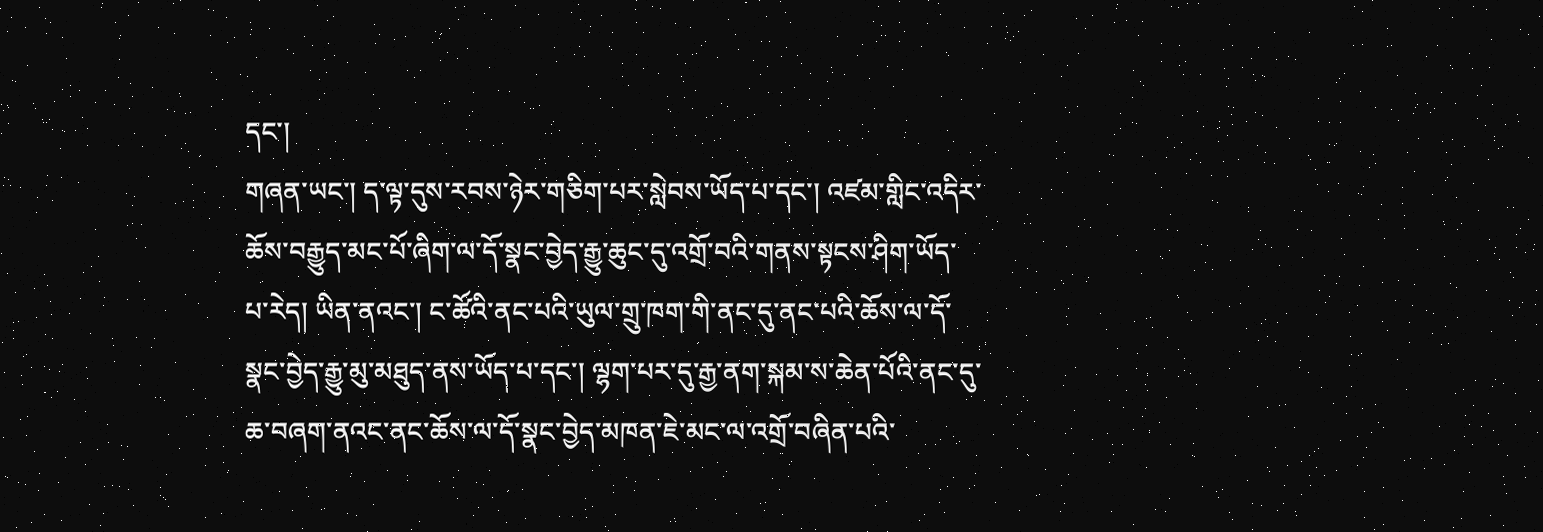དང་།
གཞན་ཡང་། ད་ལྟ་དུས་རབས་ཉེར་གཅིག་པར་སླེབས་ཡོད་པ་དང་། འཛམ་གླིང་འདིར་ཆོས་བརྒྱུད་མང་པོ་ཞིག་ལ་དོ་སྣང་བྱེད་རྒྱུ་ཆུང་དུ་འགྲོ་བའི་གནས་སྟངས་ཤིག་ཡོད་པ་རེད། ཡིན་ནའང་། ང་ཚོའི་ནང་པའི་ཡུལ་གྲུ་ཁག་གི་ནང་དུ་ནང་པའི་ཆོས་ལ་དོ་སྣང་བྱེད་རྒྱུ་མུ་མཐུད་ནས་ཡོད་པ་དང་། ལྷག་པར་དུ་རྒྱ་ནག་སྐམ་ས་ཆེན་པོའི་ནང་དུ་ཆ་བཞག་ནའང་ནང་ཆོས་ལ་དོ་སྣང་བྱེད་མཁན་ཇེ་མང་ལ་འགྲོ་བཞིན་པའི་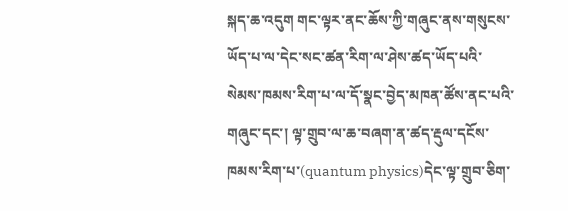སྐད་ཆ་འདུག གང་ལྟར་ནང་ཆོས་ཀྱི་གཞུང་ནས་གསུངས་ཡོད་པ་ལ་དེང་སང་ཚན་རིག་ལ་ཤེས་ཚད་ཡོད་པའི་སེམས་ཁམས་རིག་པ་ལ་དོ་སྣང་བྱེད་མཁན་ཚོས་ནང་པའི་གཞུང་དང་། ལྟ་གྲུབ་ལ་ཆ་བཞག་ན་ཚད་རྡུལ་དངོས་ཁམས་རིག་པ་(quantum physics)དེང་ལྟ་གྲུབ་ཅིག་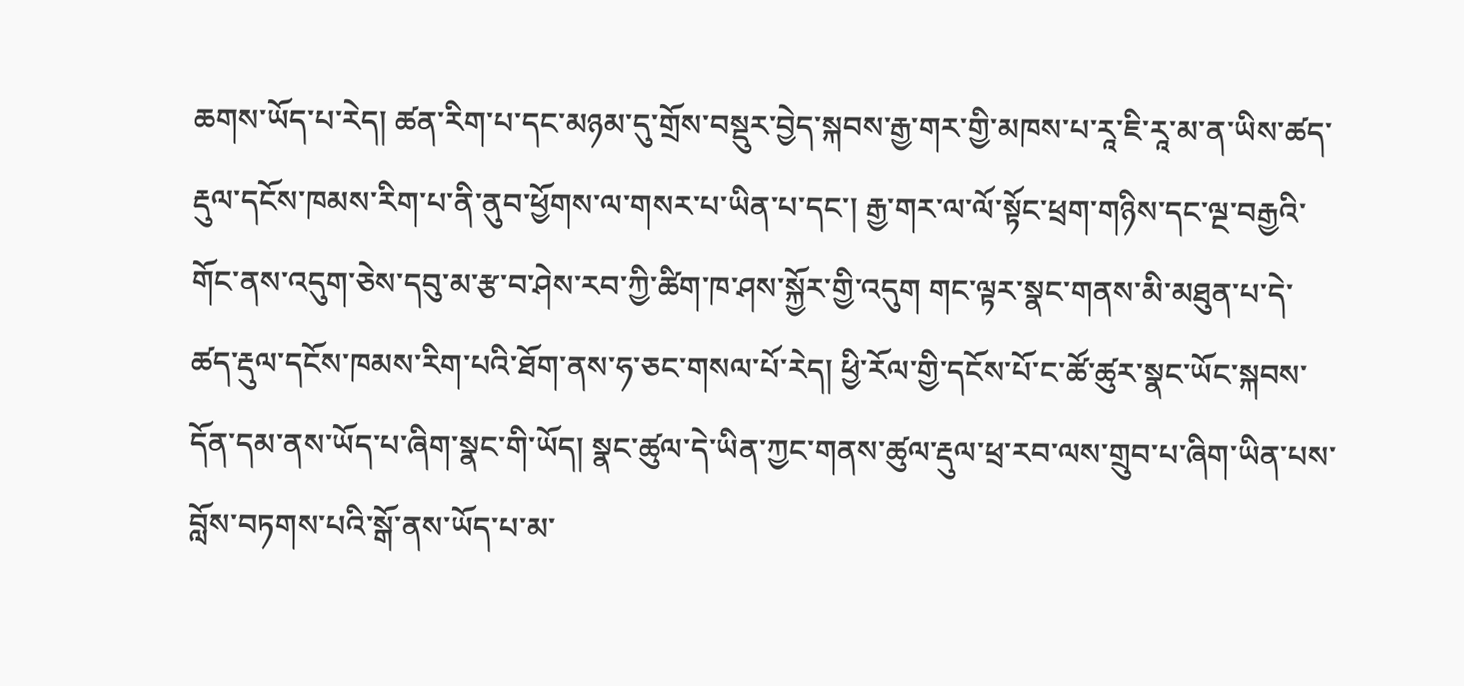ཆགས་ཡོད་པ་རེད། ཚན་རིག་པ་དང་མཉམ་དུ་གྲོས་བསྡུར་བྱེད་སྐབས་རྒྱ་གར་གྱི་མཁས་པ་རཱ་ཇི་རཱ་མ་ན་ཡིས་ཚད་རྡུལ་དངོས་ཁམས་རིག་པ་ནི་ནུབ་ཕྱོགས་ལ་གསར་པ་ཡིན་པ་དང་། རྒྱ་གར་ལ་ལོ་སྟོང་ཕྲག་གཉིས་དང་ལྔ་བརྒྱའི་གོང་ནས་འདུག་ཅེས་དབུ་མ་རྩ་བ་ཤེས་རབ་ཀྱི་ཚིག་ཁ་ཤས་སྐྱོར་གྱི་འདུག གང་ལྟར་སྣང་གནས་མི་མཐུན་པ་དེ་ཚད་རྡུལ་དངོས་ཁམས་རིག་པའི་ཐོག་ནས་ཧ་ཅང་གསལ་པོ་རེད། ཕྱི་རོལ་གྱི་དངོས་པོ་ང་ཚོ་ཚུར་སྣང་ཡོང་སྐབས་དོན་དམ་ནས་ཡོད་པ་ཞིག་སྣང་གི་ཡོད། སྣང་ཚུལ་དེ་ཡིན་ཀྱང་གནས་ཚུལ་རྡུལ་ཕྲ་རབ་ལས་གྲུབ་པ་ཞིག་ཡིན་པས་བློས་བཏགས་པའི་སྒོ་ནས་ཡོད་པ་མ་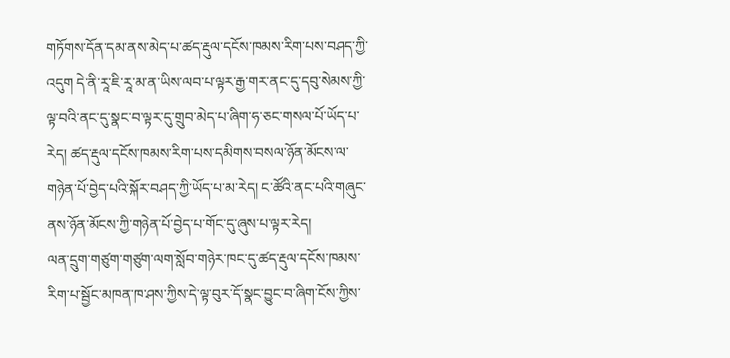གཏོགས་དོན་དམ་ནས་མེད་པ་ཚད་རྡུལ་དངོས་ཁམས་རིག་པས་བཤད་ཀྱི་འདུག དེ་ནི་རཱ་ཇི་རཱ་མ་ན་ཡིས་ལབ་པ་ལྟར་རྒྱ་གར་ནང་དུ་དབུ་སེམས་ཀྱི་ལྟ་བའི་ནང་དུ་སྣང་བ་ལྟར་དུ་གྲུབ་མེད་པ་ཞིག་ཧ་ཅང་གསལ་པོ་ཡོད་པ་རེད། ཚད་རྡུལ་དངོས་ཁམས་རིག་པས་དམིགས་བསལ་ཉོན་མོངས་ལ་གཉེན་པོ་བྱེད་པའི་སྐོར་བཤད་ཀྱི་ཡོད་པ་མ་རེད། ང་ཚོའི་ནང་པའི་གཞུང་ནས་ཉོན་མོངས་ཀྱི་གཉེན་པོ་བྱེད་པ་གོང་དུ་ཞུས་པ་ལྟར་རེད།
ལན་དྲུག་གཙུག་གཙུག་ལག་སློབ་གཉེར་ཁང་དུ་ཚད་རྡུལ་དངོས་ཁམས་རིག་པ་སྦྱོང་མཁན་ཁ་ཤས་ཀྱིས་དེ་ལྟ་བུར་དོ་སྣང་བྱུང་བ་ཞིག་ངོས་ཀྱིས་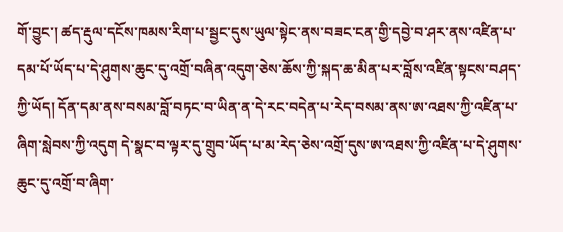གོ་བྱུང་། ཚད་རྡུལ་དངོས་ཁམས་རིག་པ་སྦྱང་དུས་ཡུལ་སྟེང་ནས་བཟང་ངན་གྱི་དབྱེ་བ་ཤར་ནས་འཛིན་པ་དམ་པོ་ཡོད་པ་དེ་ཤུགས་ཆུང་དུ་འགྲོ་བཞིན་འདུག་ཅེས་ཆོས་ཀྱི་སྐད་ཆ་མིན་པར་བློས་འཛིན་སྟངས་བཤད་ཀྱི་ཡོད། དོན་དམ་ནས་བསམ་བློ་བཏང་བ་ཡིན་ན་དེ་རང་བདེན་པ་རེད་བསམ་ནས་ཨ་འཐས་ཀྱི་འཛིན་པ་ཞིག་སླེབས་ཀྱི་འདུག དེ་སྣང་བ་ལྟར་དུ་གྲུབ་ཡོད་པ་མ་རེད་ཅེས་འགྲོ་དུས་ཨ་འཐས་ཀྱི་འཛིན་པ་དེ་ཤུགས་ཆུང་དུ་འགྲོ་བ་ཞིག་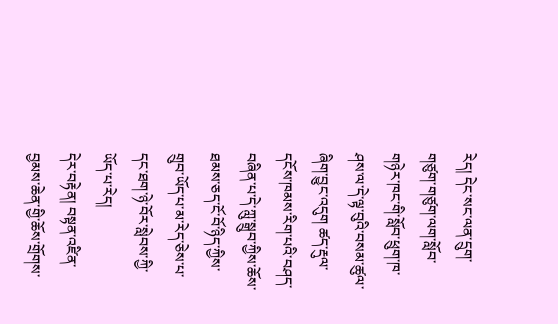རེད། དེང་སང་ལན་དྲུག་གཙུག་གཙུག་ལག་སློབ་གཉེར་ཁང་གི་སློབ་ཕྲུག་ཁ་ཤས་ལ་དེ་ལྟ་བུའི་བསམ་ཚུལ་ཞིག་བྱུང་འདུག ཚད་རྡུལ་དངོས་ཁམས་རིག་པའི་བཤད་བཞིན་པ་དེ་ཀླུ་སྒྲུབ་ཀྱིས་ཆོས་ཐམས་ཅད་ངོ་བོ་ཉིད་ཀྱིས་གྲུབ་ཡོད་པ་མ་རེད་ཅེས་པ་དང་ཐག་ཉེ་བོར་སླེབས་ཀྱི་ཡོད་པ་རེད།
དེར་བརྟེན། བསྟན་འཛིན་བྱམས་ཆེན་གྱི་ཆོས་གྲོགས་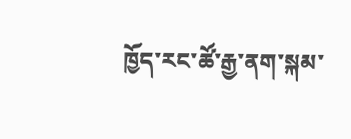ཁྱོད་རང་ཚོ་རྒྱ་ནག་སྐམ་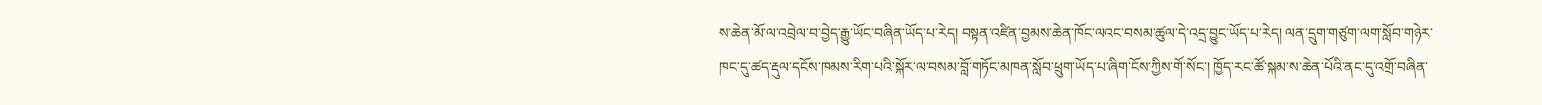ས་ཆེན་མོ་ལ་འབྲེལ་བ་བྱེད་རྒྱུ་ཡོང་བཞིན་ཡོད་པ་རེད། བསྟན་འཛིན་བྱམས་ཆེན་ཁོང་ལའང་བསམ་ཚུལ་དེ་འདྲ་བྱུང་ཡོད་པ་རེད། ལན་དྲུག་གཙུག་ལག་སློབ་གཉེར་ཁང་དུ་ཚད་རྡུལ་དངོས་ཁམས་རིག་པའི་སྐོར་ལ་བསམ་བློ་གཏོང་མཁན་སློབ་ཕྲུག་ཡོད་པ་ཞིག་ངོས་ཀྱིས་གོ་སོང་། ཁྱོད་རང་ཚོ་སྐམ་ས་ཆེན་པོའི་ནང་དུ་འགྲོ་བཞིན་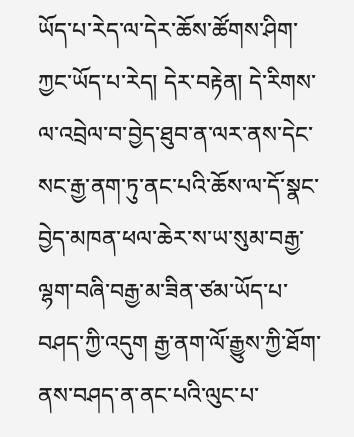ཡོད་པ་རེད་ལ་དེར་ཆོས་ཚོགས་ཤིག་ཀྱང་ཡོད་པ་རེད། དེར་བརྟེན། དེ་རིགས་ལ་འབྲེལ་བ་བྱེད་ཐུབ་ན་ལར་ནས་དེང་སང་རྒྱ་ནག་ཏུ་ནང་པའི་ཆོས་ལ་དོ་སྣང་བྱེད་མཁན་ཕལ་ཆེར་ས་ཡ་སུམ་བརྒྱ་ལྷག་བཞི་བརྒྱ་མ་ཟིན་ཙམ་ཡོད་པ་བཤད་ཀྱི་འདུག རྒྱ་ནག་ལོ་རྒྱུས་ཀྱི་ཐོག་ནས་བཤད་ན་ནང་པའི་ལུང་པ་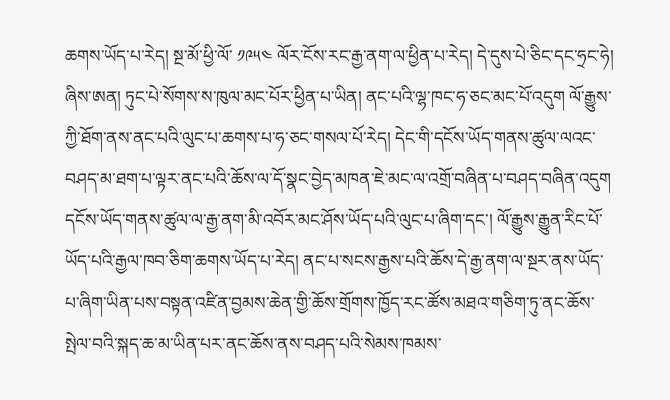ཆགས་ཡོད་པ་རེད། སྔ་མོ་ཕྱི་ལོ་ ༡༩༥༤ ལོར་ངོས་རང་རྒྱ་ནག་ལ་ཕྱིན་པ་རེད། དེ་དུས་པེ་ཅིང་དང་ཧྲང་ཧེ། ཞིས་ཨན། ཏུང་པེ་སོགས་ས་ཁུལ་མང་པོར་ཕྱིན་པ་ཡིན། ནང་པའི་ལྷ་ཁང་ཧ་ཅང་མང་པོ་འདུག ལོ་རྒྱུས་ཀྱི་ཐོག་ནས་ནང་པའི་ལུང་པ་ཆགས་པ་ཧ་ཅང་གསལ་པོ་རེད། དེང་གི་དངོས་ཡོད་གནས་ཚུལ་ལའང་བཤད་མ་ཐག་པ་ལྟར་ནང་པའི་ཆོས་ལ་དོ་སྣང་བྱེད་མཁན་ཇེ་མང་ལ་འགྲོ་བཞིན་པ་བཤད་བཞིན་འདུག དངོས་ཡོད་གནས་ཚུལ་ལ་རྒྱ་ནག་མི་འབོར་མང་ཤོས་ཡོད་པའི་ལུང་པ་ཞིག་དང་། ལོ་རྒྱུས་རྒྱུན་རིང་པོ་ཡོད་པའི་རྒྱལ་ཁབ་ཅིག་ཆགས་ཡོད་པ་རེད། ནང་པ་སངས་རྒྱས་པའི་ཆོས་དེ་རྒྱ་ནག་ལ་སྔར་ནས་ཡོད་པ་ཞིག་ཡིན་པས་བསྟན་འཛིན་བྱམས་ཆེན་གྱི་ཆོས་གྲོགས་ཁྱོད་རང་ཚོས་མཐའ་གཅིག་ཏུ་ནང་ཆོས་སྤེལ་བའི་སྐད་ཆ་མ་ཡིན་པར་ནང་ཆོས་ནས་བཤད་པའི་སེམས་ཁམས་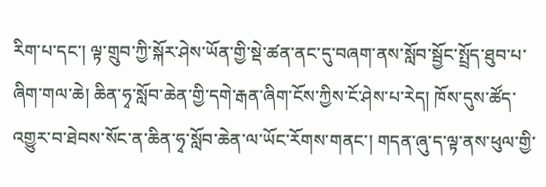རིག་པ་དང་། ལྟ་གྲུབ་ཀྱི་སྐོར་ཤེས་ཡོན་གྱི་སྡེ་ཚན་ནང་དུ་བཞག་ནས་སློབ་སྦྱོང་སྤྲོད་ཐུབ་པ་ཞིག་གལ་ཆེ། ཆིན་ཧྭ་སློབ་ཆེན་གྱི་དགེ་རྒན་ཞིག་ངོས་ཀྱིས་ངོ་ཤེས་པ་རེད། ཁོས་དུས་ཚོད་འགྱུར་བ་ཐེབས་སོང་ན་ཆིན་ཧྭ་སློབ་ཆེན་ལ་ཡོང་རོགས་གནང་། གདན་ཞུ་ད་ལྟ་ནས་ཕུལ་གྱི་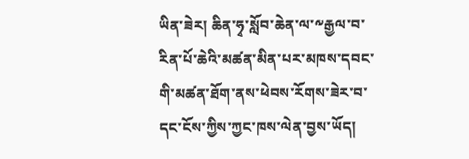ཡིན་ཟེར། ཆིན་ཧྭ་སློབ་ཆེན་ལ་༸རྒྱལ་བ་རིན་པོ་ཆེའི་མཚན་མིན་པར་མཁས་དབང་གི་མཚན་ཐོག་ནས་ཕེབས་རོགས་ཟེར་བ་དང་ངོས་ཀྱིས་ཀྱང་ཁས་ལེན་བྱས་ཡོད།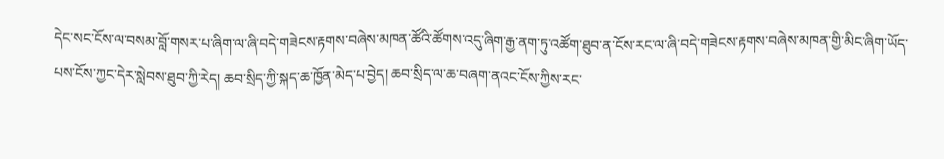དེང་སང་ངོས་ལ་བསམ་བློ་གསར་པ་ཞིག་ལ་ཞི་བདེ་གཟེངས་རྟགས་བཞེས་མཁན་ཚོའི་ཚོགས་འདུ་ཞིག་རྒྱ་ནག་ཏུ་འཚོག་ཐུབ་ན་ངོས་རང་ལ་ཞི་བདེ་གཟེངས་རྟགས་བཞེས་མཁན་གྱི་མིང་ཞིག་ཡོད་པས་ངོས་ཀྱང་དེར་སླེབས་ཐུབ་ཀྱི་རེད། ཆབ་སྲིད་ཀྱི་སྐད་ཆ་ཁྱོན་མེད་པ་བྱེད། ཆབ་སྲིད་ལ་ཆ་བཞག་ནའང་ངོས་ཀྱིས་རང་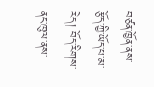བཙན་ཁྱོན་ནས་རྩོད་ཀྱི་ཡོད་པ་མ་རེད། བོད་རིགས་ནང་ཁུལ་ནས་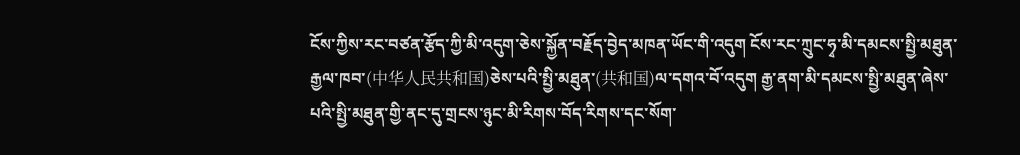ངོས་ཀྱིས་རང་བཙན་རྩོད་ཀྱི་མི་འདུག་ཅེས་སྐྱོན་བརྗོད་བྱེད་མཁན་ཡོང་གི་འདུག ངོས་རང་ཀྲུང་ཧྭ་མི་དམངས་སྤྱི་མཐུན་རྒྱལ་ཁབ་(中华人民共和国)ཅེས་པའི་སྤྱི་མཐུན་(共和国)ལ་དགའ་བོ་འདུག རྒྱ་ནག་མི་དམངས་སྤྱི་མཐུན་ཞེས་པའི་སྤྱི་མཐུན་གྱི་ནང་དུ་གྲངས་ཉུང་མི་རིགས་བོད་རིགས་དང་སོག་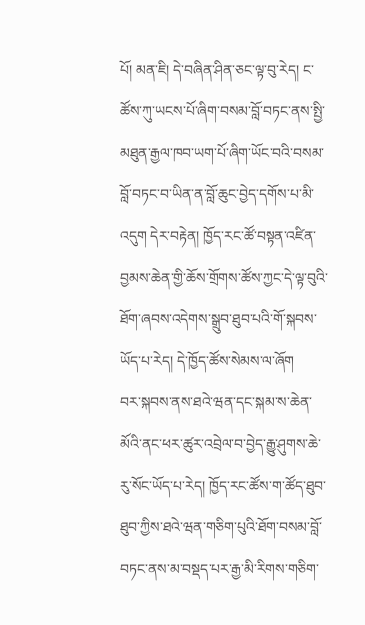པོ། མན་ཇི། དེ་བཞིན་ཤིན་ཅང་ལྟ་བུ་རེད། ང་ཚོས་ཀུ་ཡངས་པོ་ཞིག་བསམ་བློ་བཏང་ནས་སྤྱི་མཐུན་རྒྱལ་ཁབ་ཡག་པོ་ཞིག་ཡོང་བའི་བསམ་བློ་བཏང་བ་ཡིན་ན་བློ་ཆུང་བྱེད་དགོས་པ་མི་འདུག དེར་བརྟེན། ཁྱོད་རང་ཚོ་བསྟན་འཛིན་བྱམས་ཆེན་གྱི་ཆོས་གྲོགས་ཚོས་ཀྱང་དེ་ལྟ་བུའི་ཐོག་ཞབས་འདེགས་སྒྲུབ་ཐུབ་པའི་གོ་སྐབས་ཡོད་པ་རེད། དེ་ཁྱོད་ཚོས་སེམས་ལ་ཞོག
བར་སྐབས་ནས་ཐའེ་ཝན་དང་སྐམ་ས་ཆེན་མོའི་ནང་ཕར་ཚུར་འབྲེལ་བ་བྱེད་རྒྱུ་ཤུགས་ཆེ་རུ་སོང་ཡོད་པ་རེད། ཁྱོད་རང་ཚོས་ག་ཚོད་ཐུབ་ཐུབ་ཀྱིས་ཐའེ་ཝན་གཅིག་པུའི་ཐོག་བསམ་བློ་བཏང་ནས་མ་བསྡད་པར་རྒྱ་མི་རིགས་གཅིག་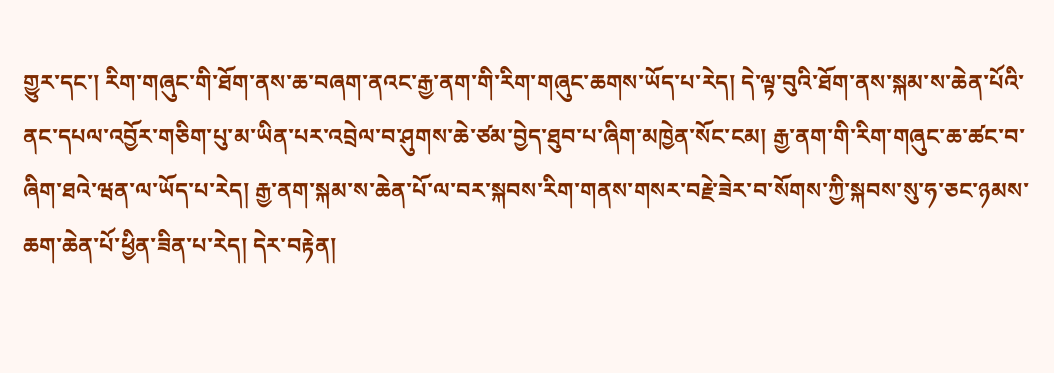གྱུར་དང་། རིག་གཞུང་གི་ཐོག་ནས་ཆ་བཞག་ནའང་རྒྱ་ནག་གི་རིག་གཞུང་ཆགས་ཡོད་པ་རེད། དེ་ལྟ་བུའི་ཐོག་ནས་སྐམ་ས་ཆེན་པོའི་ནང་དཔལ་འབྱོར་གཅིག་པུ་མ་ཡིན་པར་འབྲེལ་བ་ཤུགས་ཆེ་ཙམ་བྱེད་ཐུབ་པ་ཞིག་མཁྱེན་སོང་ངམ། རྒྱ་ནག་གི་རིག་གཞུང་ཆ་ཚང་བ་ཞིག་ཐའེ་ཝན་ལ་ཡོད་པ་རེད། རྒྱ་ནག་སྐམ་ས་ཆེན་པོ་ལ་བར་སྐབས་རིག་གནས་གསར་བརྗེ་ཟེར་བ་སོགས་ཀྱི་སྐབས་སུ་ཧ་ཅང་ཉམས་ཆག་ཆེན་པོ་ཕྱིན་ཟིན་པ་རེད། དེར་བརྟེན།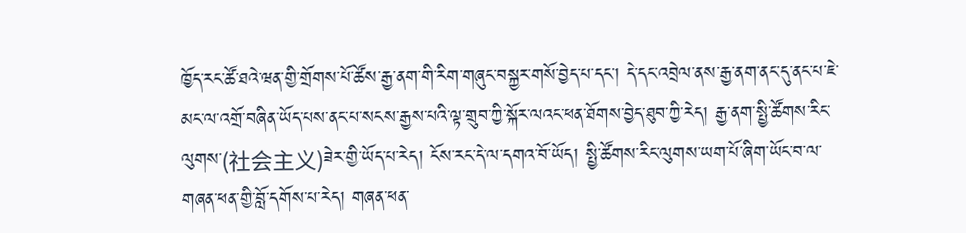ཁྱོད་རང་ཚོ་ཐའེ་ཝན་གྱི་གྲོགས་པོ་ཚོས་རྒྱ་ནག་གི་རིག་གཞུང་བསྐྱར་གསོ་བྱེད་པ་དང་། དེ་དང་འབྲེལ་ནས་རྒྱ་ནག་ནང་དུ་ནང་པ་ཇེ་མང་ལ་འགྲོ་བཞིན་ཡོད་པས་ནང་པ་སངས་རྒྱས་པའི་ལྟ་གྲུབ་ཀྱི་སྐོར་ལའང་ཕན་ཐོགས་བྱེད་ཐུབ་ཀྱི་རེད། རྒྱ་ནག་སྤྱི་ཚོགས་རིང་ལུགས་(社会主义)ཟེར་གྱི་ཡོད་པ་རེད། ངོས་རང་དེ་ལ་དགའ་བོ་ཡོད། སྤྱི་ཚོགས་རིང་ལུགས་ཡག་པོ་ཞིག་ཡོང་བ་ལ་གཞན་ཕན་གྱི་བློ་དགོས་པ་རེད། གཞན་ཕན་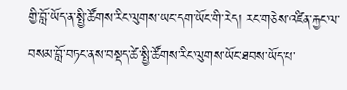གྱི་བློ་ཡོད་ན་སྤྱི་ཚོགས་རིང་ལུགས་ཡང་དག་ཡོང་གི་རེད། རང་གཅེས་འཛིན་རྐྱང་ལ་བསམ་བློ་བཏང་ནས་བསྡད་ཚེ་སྤྱི་ཚོགས་རིང་ལུགས་ཡོང་ཐབས་ཡོད་པ་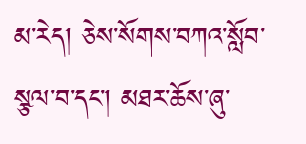མ་རེད། ཅེས་སོགས་བཀའ་སློབ་སྩལ་བ་དང་། མཐར་ཆོས་ཞུ་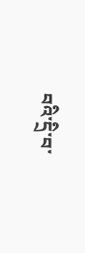བའི་དྲི་བ་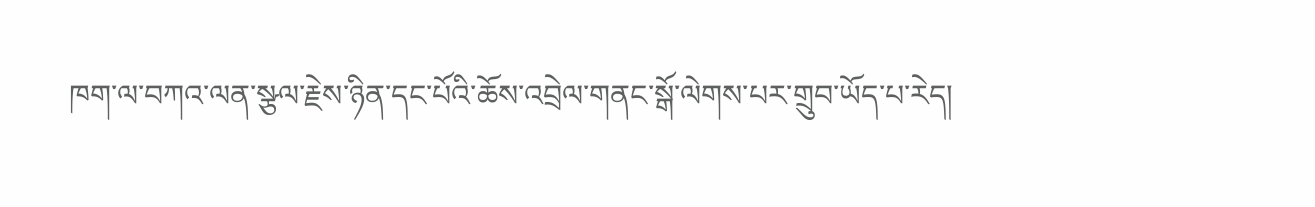ཁག་ལ་བཀའ་ལན་སྩལ་རྗེས་ཉིན་དང་པོའི་ཆོས་འབྲེལ་གནང་སྒོ་ལེགས་པར་གྲུབ་ཡོད་པ་རེད།